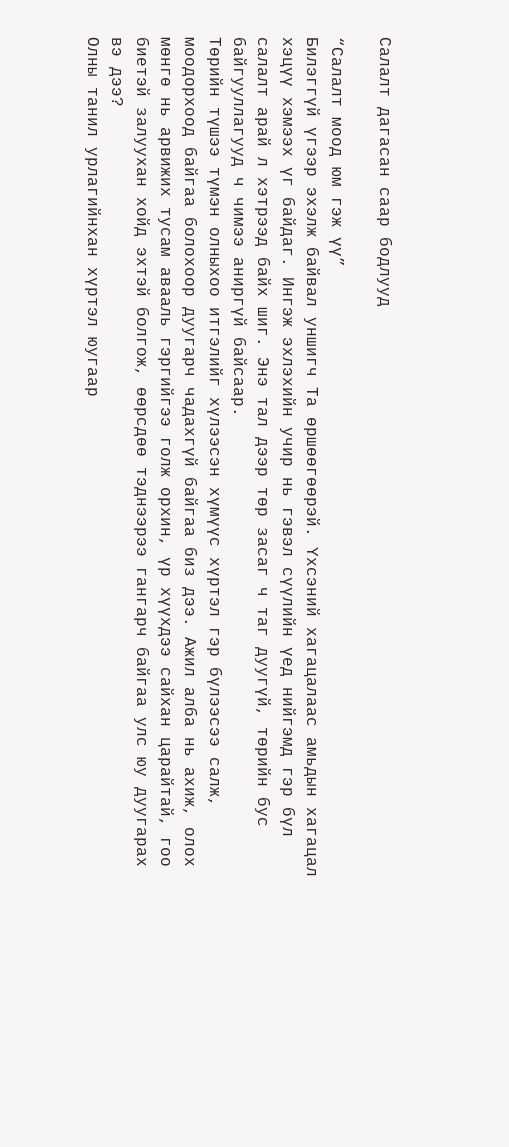Салалт дагасан саар бодлууд

“Салалт моод юм гэж үү”
Билэггүй үгээр эхэлж байвал уншигч Та өршөөгөөрэй. Үхсэний хагацалаас амьдын хагацал хэцүү хэмээх үг байдаг. Ингэж эхлэхийн учир нь гэвэл сүүлийн үед нийгэмд гэр бүл салалт арай л хэтрээд байх шиг. Энэ тал дээр төр засаг ч таг дуугүй, төрийн бус байгууллагууд ч чимээ аниргүй байсаар.
Төрийн түшээ түмэн олныхоо итгэлийг хүлээсэн хүмүүс хүртэл гэр бүлээсээ салж, моодорхоод байгаа болохоор дуугарч чадахгүй байгаа биз дээ. Ажил алба нь ахиж, олох мөнгө нь арвижих тусам авааль гэргийгээ голж орхин, үр хүүхдээ сайхан царайтай, гоо биетэй залуухан хойд эхтэй болгож, өөрсдөө тэднээрээ гангарч байгаа улс юу дуугарах вэ дээ?
Олны танил урлагийнхан хүртэл юугаар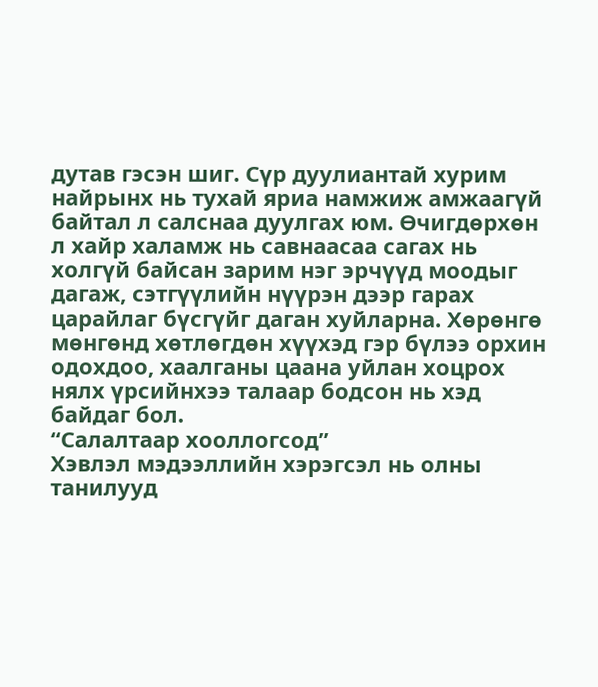дутав гэсэн шиг. Сүр дуулиантай хурим найрынх нь тухай яриа намжиж амжаагүй байтал л салснаа дуулгах юм. Өчигдөрхөн л хайр халамж нь савнаасаа сагах нь холгүй байсан зарим нэг эрчүүд моодыг дагаж, сэтгүүлийн нүүрэн дээр гарах царайлаг бүсгүйг даган хуйларна. Хөрөнгө мөнгөнд хөтлөгдөн хүүхэд гэр бүлээ орхин одохдоо, хаалганы цаана уйлан хоцрох нялх үрсийнхээ талаар бодсон нь хэд байдаг бол.
“Салалтаар хооллогсод”
Хэвлэл мэдээллийн хэрэгсэл нь олны танилууд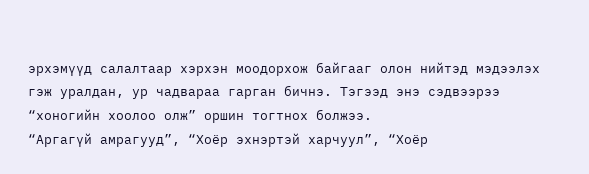эрхэмүүд салалтаар хэрхэн моодорхож байгааг олон нийтэд мэдээлэх гэж уралдан, ур чадвараа гарган бичнэ. Тэгээд энэ сэдвээрээ “хоногийн хоолоо олж” оршин тогтнох болжээ.
“Аргагүй амрагууд”, “Хоёр эхнэртэй харчуул”, “Хоёр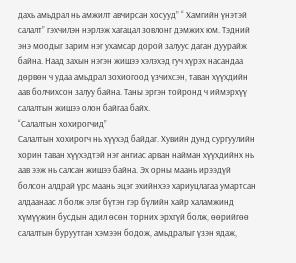дахь амьдрал нь амжилт авчирсан хосууд” “ Хамгийн үнэтэй салалт” гэхчилэн нэрлэж хагацал зовлонг дэмжих юм. Тэдний энэ моодыг зарим нэг ухамсар дорой залуус даган дуурайж байна. Наад захын нэгэн жишээ хэлэхэд гуч хүрэх насандаа дөрвөн ч удаа амьдрал зохиогоод үзчихсэн, таван хүүхдийн аав болчихсон залуу байна. Таны эргэн тойронд ч иймэрхүү салалтын жишээ олон байгаа байх.
“Салалтын хохирогчид”
Салалтын хохирогч нь хүүхэд байдаг. Хувийн дунд сургуулийн хорин таван хүүхэдтэй нэг ангиас арван найман хүүхдийнх нь аав ээж нь салсан жишээ байна. Эх орны маань ирээдүй болсон алдрай үрс маань эцэг эхийнхээ хариуцлагаа умартсан алдаанаас л болж элэг бүтэн гэр бүлийн хайр халамжинд хүмүүжин бусдын адил өсөн торних эрхгүй болж, өөрийгөө салалтын буруутган хэмээн бодож, амьдралыг үзэн ядаж,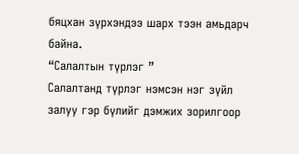бяцхан зүрхэндээ шарх тээн амьдарч байна.
“Салалтын түрлэг ”
Салалтанд түрлэг нэмсэн нэг зүйл залуу гэр бүлийг дэмжих зорилгоор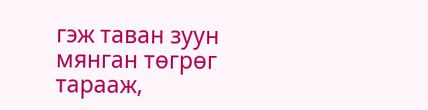гэж таван зуун мянган төгрөг тарааж,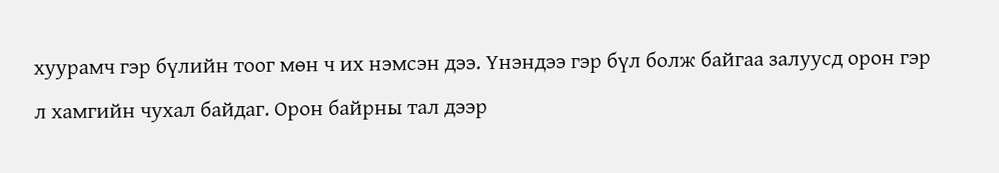хуурамч гэр бүлийн тоог мөн ч их нэмсэн дээ. Үнэндээ гэр бүл болж байгаа залуусд орон гэр л хамгийн чухал байдаг. Орон байрны тал дээр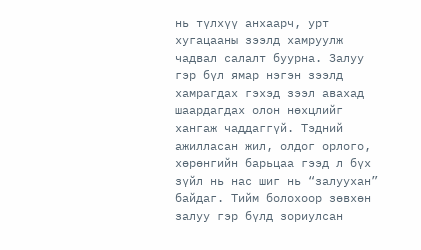нь түлхүү анхаарч, урт хугацааны зээлд хамруулж чадвал салалт буурна. Залуу гэр бүл ямар нэгэн зээлд хамрагдах гэхэд зээл авахад шаардагдах олон нөхцлийг хангаж чаддаггүй. Тэдний ажилласан жил, олдог орлого, хөрөнгийн барьцаа гээд л бүх зүйл нь нас шиг нь “залуухан” байдаг. Тийм болохоор зөвхөн залуу гэр бүлд зориулсан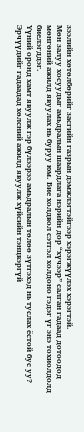зээлийн хөтөлбөрийг засгийн газрын дэмжлэгтэйгээр хэрэгжүүлэх хэрэгтэй.
Мөн залуу хосуудыг амьдралын шаардлага нэрийн дор “хүчээр” салган гадаад дотоодод мөнгөний ажилд явуулах нь буруу юм. Бие холдвол сэтгэл холдоно гэдэг үг энэ тохиолдолд биелэгддэг.
Үүний оронд хамт явуулж гэр бүлээрээ амьдралын төлөө зүтгэхэд нь туслах ёстой бус уу? Эрчүүдийг гадаадад хөлсний ажилд явуулж хүйсийн тэнцвэргүй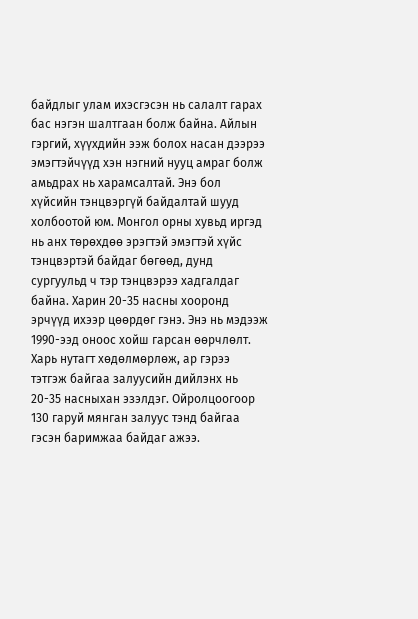байдлыг улам ихэсгэсэн нь салалт гарах бас нэгэн шалтгаан болж байна. Айлын гэргий, хүүхдийн ээж болох насан дээрээ эмэгтэйчүүд хэн нэгний нууц амраг болж амьдрах нь харамсалтай. Энэ бол хүйсийн тэнцвэргүй байдалтай шууд холбоотой юм. Монгол орны хувьд иргэд нь анх төрөхдөө эрэгтэй эмэгтэй хүйс тэнцвэртэй байдаг бөгөөд, дунд сургуульд ч тэр тэнцвэрээ хадгалдаг байна. Харин 20-35 насны хооронд эрчүүд ихээр цөөрдөг гэнэ. Энэ нь мэдээж 1990-ээд оноос хойш гарсан өөрчлөлт. Харь нутагт хөдөлмөрлөж, ар гэрээ тэтгэж байгаа залуусийн дийлэнх нь 20-35 насныхан эзэлдэг. Ойролцоогоор 130 гаруй мянган залуус тэнд байгаа гэсэн баримжаа байдаг ажээ.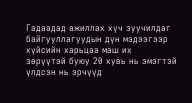Гадаадад ажиллах хүч зуучилдаг байгууллагуудын дүн мэдээгээр хүйсийн харьцаа маш их
зөрүүтэй буюу 20 хувь нь эмэгтэй үлдсэн нь эрчүүд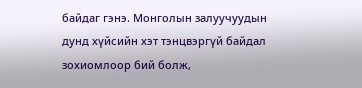байдаг гэнэ. Монголын залуучуудын дунд хүйсийн хэт тэнцвэргүй байдал зохиомлоор бий болж,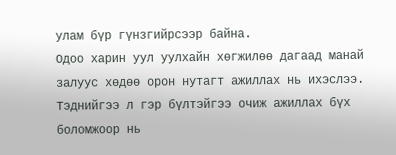улам бүр гүнзгийрсээр байна.
Одоо харин уул уулхайн хөгжилөө дагаад манай залуус хөдөө орон нутагт ажиллах нь ихэслээ. Тэднийгээ л гэр бүлтэйгээ очиж ажиллах бүх боломжоор нь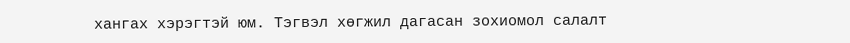хангах хэрэгтэй юм. Тэгвэл хөгжил дагасан зохиомол салалт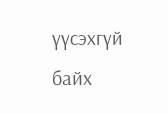үүсэхгүй байх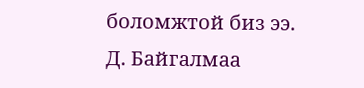боломжтой биз ээ.
Д. Байгалмаа